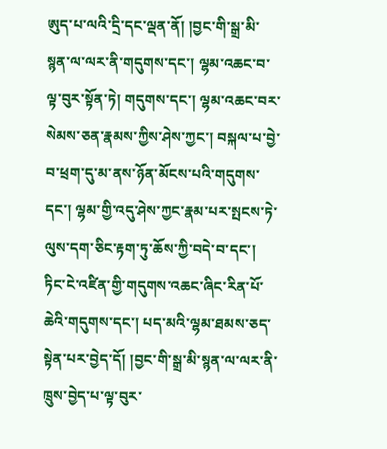ཨུད་པ་ལའི་དྲི་དང་ལྡན་ནོ། །བྱང་གི་སྒྲ་མི་སྙན་ལ་ལར་ནི་གདུགས་དང་། ལྷམ་འཆང་བ་ལྟ་བུར་སྟོན་ཏེ། གདུགས་དང་། ལྷམ་འཆང་བར་སེམས་ཅན་རྣམས་ཀྱིས་ཤེས་ཀྱང་། བསྐལ་པ་བྱེ་བ་ཕྲག་དུ་མ་ནས་ཉོན་མོངས་པའི་གདུགས་དང་། ལྷམ་གྱི་འདུ་ཤེས་ཀྱང་རྣམ་པར་སྤངས་ཏེ་ལུས་དག་ཅིང་རྟག་ཏུ་ཆོས་ཀྱི་བདེ་བ་དང་། ཏིང་ངེ་འཛིན་གྱི་གདུགས་འཆང་ཞིང་རིན་པོ་ཆེའི་གདུགས་དང་། པད་མའི་ལྷམ་ཐམས་ཅད་སྟེན་པར་བྱེད་དོ། །བྱང་གི་སྒྲ་མི་སྙན་ལ་ལར་ནི་ཁྲུས་བྱེད་པ་ལྟ་བུར་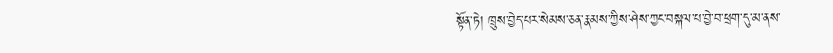སྟོན་ཏེ། ཁྲུས་བྱེད་པར་སེམས་ཅན་རྣམས་ཀྱིས་ཤེས་ཀྱང་བསྐལ་པ་བྱེ་བ་ཕྲག་དུ་མ་ནས་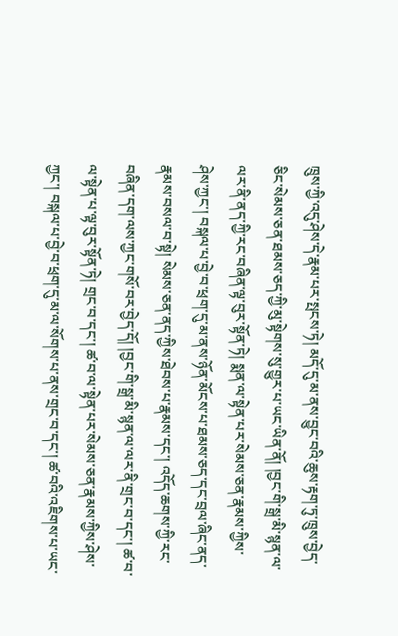ཁྲུས་ཀྱི་འདུ་ཤེས་དེ་རྣམ་པར་སྤངས་ཏེ། མདོ་དུ་མ་ནས་བྱུང་བའི་ཆུས་རྟག་ཏུ་ཁྲུས་བྱེད་ཅིང་སེམས་ཅན་ཐམས་ཅད་ཀྱི་མུ་སྟེགས་སུ་གྱུར་པ་ཡང་ཡིན་ནོ། །བྱང་གི་སྒྲ་མི་སྙན་ལ་ལར་ནི་ནད་ཀྱི་རང་བཞིན་ལྟ་བུར་སྟོན་ཏེ། སྨན་ལ་སྟེན་པར་སེམས་ཅན་རྣམས་ཀྱིས་ཤེས་ཀྱང་། བསྐལ་པ་བྱེ་བ་ཕྲག་དུ་མ་ནས་ཉོན་མོངས་པ་ཐམས་ཅད་དང་བྲལ་ཞིང་ནད་རྣམས་བསལ་བ་སྟེ། སེམས་ཅན་ནད་ཀྱིས་ཐེབས་པ་རྣམས་དང་། འདོད་ཆགས་ཀྱི་རང་བཞིན་དག་ལས་ཀྱང་གསོ་བར་བྱེད་དོ། །བྱང་གི་སྒྲ་མི་སྙན་ལ་ལར་ནི་གྲང་བ་དང་། ཚ་བ་ལ་སྟེན་པ་ལྟ་བུར་སྟོན་ཏེ། གྲང་བ་དང་། ཚ་བ་ལ་སྟེན་པར་སེམས་ཅན་རྣམས་ཀྱིས་ཤེས་ཀྱང་། བསྐལ་པ་བྱེ་བ་ཕྲག་དུ་མ་ལ་སོགས་པ་ནས་གྲང་བ་དང་། ཚ་བའི་འཇིགས་པ་ཡང་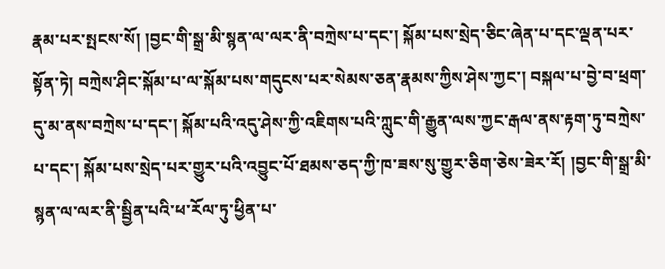རྣམ་པར་སྤངས་སོ། །བྱང་གི་སྒྲ་མི་སྙན་ལ་ལར་ནི་བཀྲེས་པ་དང་། སྐོམ་པས་སྲེད་ཅིང་ཞེན་པ་དང་ལྡན་པར་སྟོན་ཏེ། བཀྲེས་ཤིང་སྐོམ་པ་ལ་སྐོམ་པས་གདུངས་པར་སེམས་ཅན་རྣམས་ཀྱིས་ཤེས་ཀྱང་། བསྐལ་པ་བྱེ་བ་ཕྲག་དུ་མ་ནས་བཀྲེས་པ་དང་། སྐོམ་པའི་འདུ་ཤེས་ཀྱི་འཇིགས་པའི་ཀླུང་གི་རྒྱུན་ལས་ཀྱང་རྒལ་ནས་རྟག་ཏུ་བཀྲེས་པ་དང་། སྐོམ་པས་སྲེད་པར་གྱུར་པའི་འབྱུང་པོ་ཐམས་ཅད་ཀྱི་ཁ་ཟས་སུ་གྱུར་ཅིག་ཅེས་ཟེར་རོ། །བྱང་གི་སྒྲ་མི་སྙན་ལ་ལར་ནི་སྦྱིན་པའི་ཕ་རོལ་ཏུ་ཕྱིན་པ་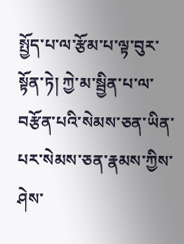སྤྱོད་པ་ལ་རྩོམ་པ་ལྟ་བུར་སྟོན་ཏེ། ཀྱེ་མ་སྦྱིན་པ་ལ་བརྩོན་པའི་སེམས་ཅན་ཡིན་པར་སེམས་ཅན་རྣམས་ཀྱིས་ཤེས་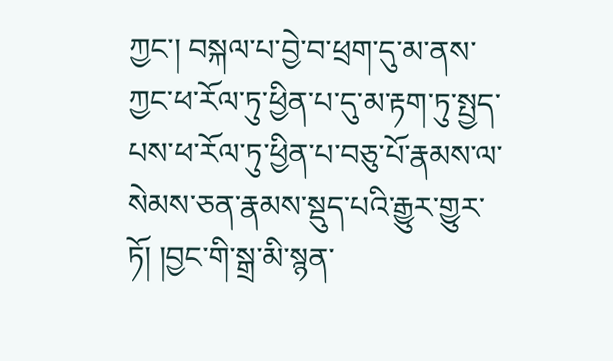ཀྱང་། བསྐལ་པ་བྱེ་བ་ཕྲག་དུ་མ་ནས་ཀྱང་ཕ་རོལ་ཏུ་ཕྱིན་པ་དུ་མ་རྟག་ཏུ་སྤྱད་པས་ཕ་རོལ་ཏུ་ཕྱིན་པ་བཅུ་པོ་རྣམས་ལ་སེམས་ཅན་རྣམས་སྡུད་པའི་རྒྱུར་གྱུར་ཏོ། །བྱང་གི་སྒྲ་མི་སྙན་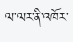ལ་ལར་ནི་འཁོར་